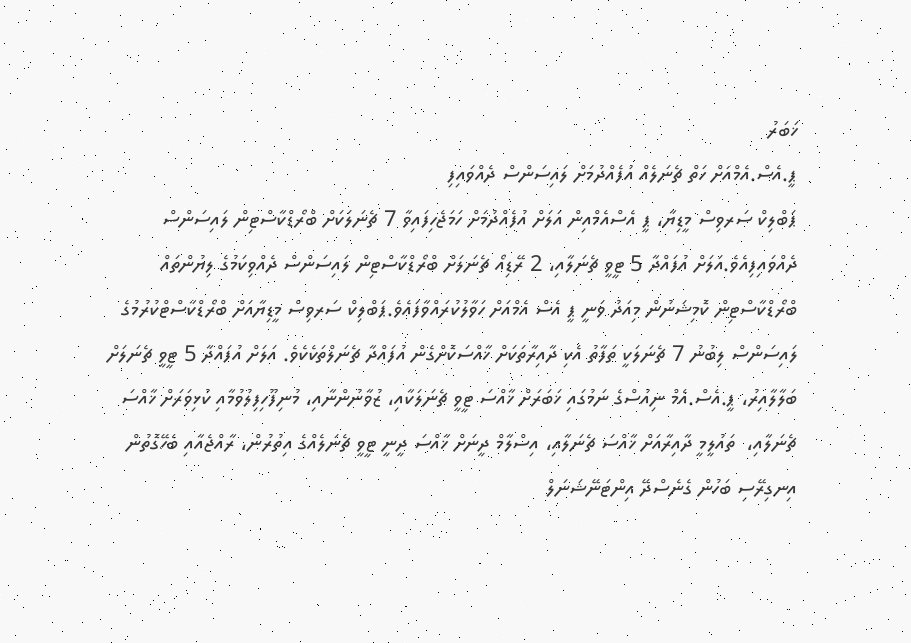ޚަބަރު
ޕީ.އެސް.އެމްއަށް ހަތް ޗެނަލެއް އުފެއްދުމަށް ލައިސަންސް ދެއްވައިފި
ޕަބްލިކް ސަރވިސް މީޑިޔާ، ޕީ އެސްއެމްއިން އަލަށް އުފެއްދުމަށް ހަމަޖެހިފައިވާ 7 ޗެނަލަކަށް ބްރޯޑްކާސްޓިން ލައިސަންސް ދެއްވައިފިއެވެ.އަލަށް އުފައްދާ 5 ޓީވީ ޗެނަލާއި، 2 ރޭޑިއޯ ޗެނަލަށް ބްރޯޑްކާސްޓިން ލައިސަންސް ދެއްވިކަމުގެ ލިޔުންތައް ބްރޯޑްކާސްޓިން ކޮމިޝަނުން މިއަދު ވަނީ ޕީ އެސް އެމްއަށް ހަވާލުކުރައްވާފައެވެ.ޕަބްލިކް ސަރވިސް މީޑިޔާއަށް ބްރޯޑްކާސްޓްކުރުމުގެ ލައިސަންސް ލިބުނު 7 ޗެނަލަކީ ތަފާތު އެކި ދާއިރާތަކަށް ޚާއްސަކޮށްގެން އުފައްދާ ޗެނަލްތަކެކެވެ. އަލަށް އުފައްދާ 5 ޓީވީ ޗެނަލަށް ބަލާލާއިރު، ޕީ.އެސް.އެމް ނިއުސްގެ ނަމުގައި ޚަބަރަށް ޚާއްސަ ޓީވީ ޗެނަލަކާއި، ޒުވާނުންނާއި، މުނިފޫހިފިލުވުމާއި ކުޅިވަރަށް ޚާއްސަ ޗެނަލާއި،  ތައުލީމީ ދާއިރާއަށް ޚާއްސަ ޗެނަލާއި، އިސްލާމް ދީނަށް ޚާއްސަ ދީނީ ޓީވީ ޗެނަލެއްގެ އިތުރުން، ރާއްޖެއާއި ބެހޭގޮތުން އިނގިރޭސި ބަހުން ގެނެސްދޭ އިންޓަނޭޝަނަލް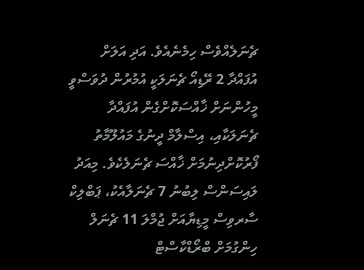ޗެނަލެއްވެސް ހިމެނެއެވެ. އަދި އަލަށް އުފައްދާ 2 ރޭޑިއޯ ޗެނަލަކީ އުމުރުން ދުވަސްވީ މީހުންނަށް ޚާއްސަކޮށްގެން އުފައްދާ ޗެނަލަކާއި، އިސްލާމް ދީނުގެ މައުލޫމާތު ފޯރުކޮށްދިނުމަށް ޚާއްސަ ޗެނަލެކެވެ. މިއަދު ލައިސަންސް ލިބުނު 7 ޗެނަލާއެކު، ޕަބްލިކް ސާރވިސް މީޑިޔާއަށް ޖުމްލަ 11 ޗެނަލް ހިންގުމަށް ބްރޯޑްކާސްޓް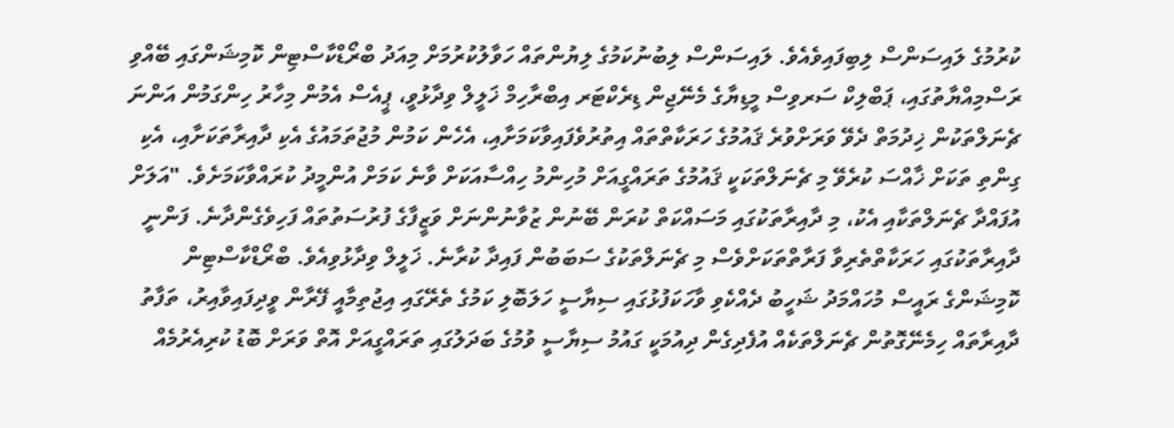ކުރުމުގެ ލައިސަންސް ލިބިފައިވެއެވެ. ލައިސަންސް ލިބުނުކަމުގެ ލިޔުންތައް ހަވާލުކުރުމަށް މިއަދު ބްރޯޑްކާސްޓިން ކޮމިޝަންގައި ބޭއްވި ރަސްމިއްޔާތުގައި، ޕަބްލިކް ސަރވިސް މީޑިޔާގެ މެނޭޖިން ޑިރެކްޓަރ އިބްރާހިމް ޚަލީލް ވިދާޅުވީ، ޕީއެސް އެމުން މިހާރު ހިންގަމުން އަންނަ ޗެނަލްތަކުން ޚިދުމަތް ދެވޭ ވަރަށްވުރެ ޤައުމުގެ ހަރަކާތްތައް އިތުރުވެފައިވާކަމަށާއި، އެހެން ކަމުން މުޖުތަމައުގެ އެކި ދާއިރާތަކަށާއި، އެކި ގިންތި ތަކަށް ޚާއްސަ ކުރެވޭ މި ޗެނަލްތަކަކީ ޤައުމުގެ ތަރައްގީއަށް މުހިންމު ހިއްސާއަކަށް ވާނެ ކަމަށް އުންމީދު ކުރައްވާކަމަށެވެ. "އަލަށް އުފައްދާ ޗެނަލްތަކާއި އެކު، މި ދާއިރާތަކުގައި މަސައްކަތް ކުރަން ބޭނުން ޒުވާނުންނަށް ވަޒީފާގެ ފުރުސަތުތައް ފަހިވެގެންދާނެ. ފަންނީ ދާއިރާތަކުގައި ހަރަކާތްތެރިވާ ފަރާތްތަކަށްވެސް މި ޗެނަލްތަކުގެ ސަބަބުން ފައިދާ ކުރާނެ. ޚަލީލް ވިދާޅުވިއެވެ. ބްރޯޑްކާސްޓިން ކޮމިޝަންގެ ރައީސް މުހައްމަދު ޝަހީބު ދެއްކެވި ވާހަކަފުޅުގައި ސިޔާސީ ހަލަބޮލި ކަމުގެ ތެރޭގައި އިޖުތިމާއީ ފޭރާން ވީދިފައިވާއިރު، ތަފާތު ދާއިރާތައް ހިމެނޭގޮތުން ޗެނަލްތަކެއް އުފެދިގެން ދިއުމަކީ ގައުމު ސިޔާސީ ވުމުގެ ބަދަލުގައި ތަރައްގީއަށް އޮތް ވަރަށް ބޮޑު ކުރިއެރުމެއް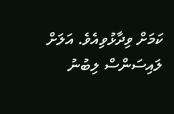ކަމަށް ވިދާޅުވިއެވެ. އަލަށް ލައިސަންސް ލިބުނު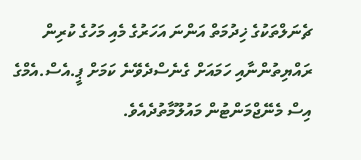ޗެނަލްތަކުގެ ޚިދުމަތް އަންނަ އަހަރުގެ މެއި މަހުގެ ކުރިން ރައްޔިތުންނާއި ހަމައަށް ގެނެސްދެވޭނެ ކަމަށް ޕީ.އެސް.އެމްގެ އިސް މެނޭޖްމަންޓުން މައުލޫމާތުދެއެވެ.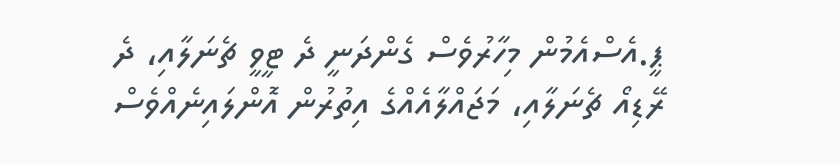ޕީ.އެސްއެމުން މިހާރުވެސް ގެންދަނީ ދެ ޓީވީ ޗެނަލާއި، ދެ ރޭޑިއޯ ޗެނަލާއި، މަޖައްލާއެއްގެ އިތުރުން އޮންލައިނެއްވެސް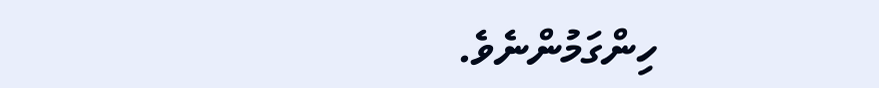ހިންގަމުންނެވެ.